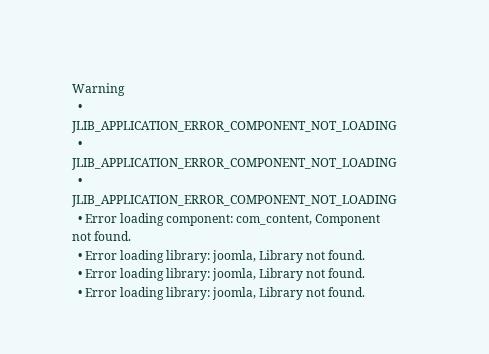Warning
  • JLIB_APPLICATION_ERROR_COMPONENT_NOT_LOADING
  • JLIB_APPLICATION_ERROR_COMPONENT_NOT_LOADING
  • JLIB_APPLICATION_ERROR_COMPONENT_NOT_LOADING
  • Error loading component: com_content, Component not found.
  • Error loading library: joomla, Library not found.
  • Error loading library: joomla, Library not found.
  • Error loading library: joomla, Library not found.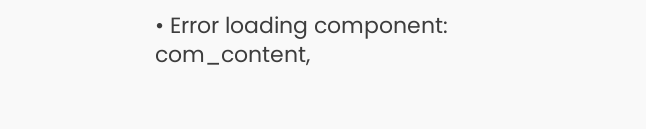• Error loading component: com_content,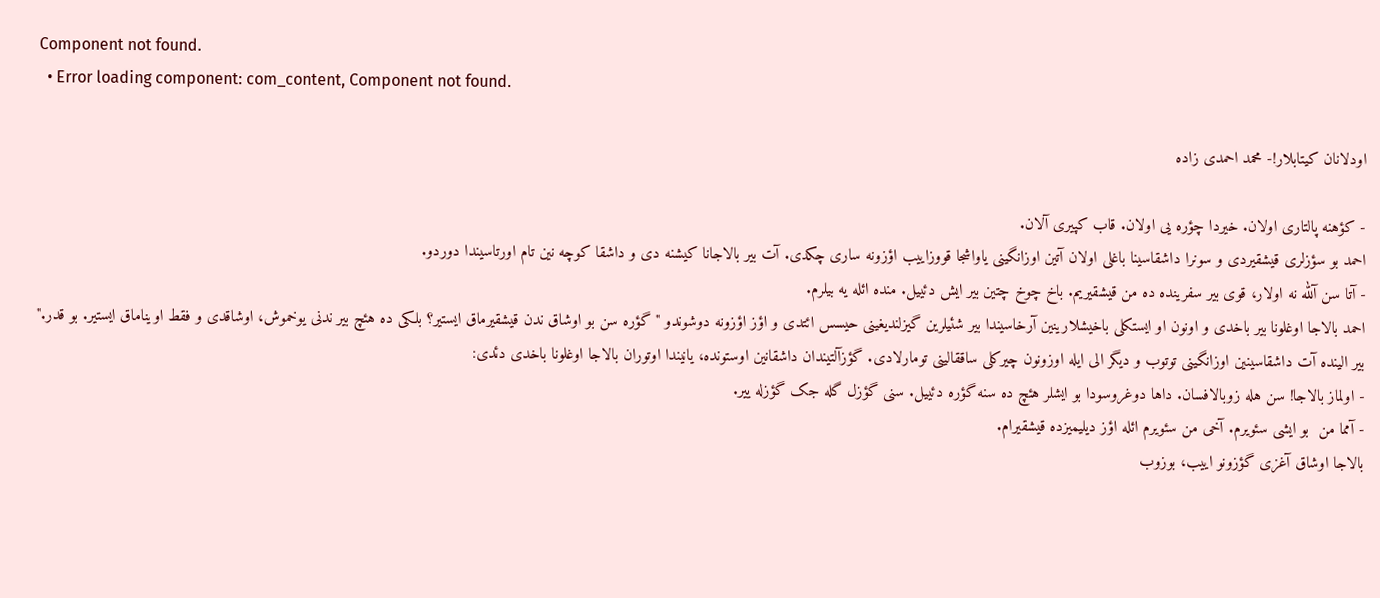Component not found.
  • Error loading component: com_content, Component not found.

اودلانان کیتابلار!- محمد احمدی زاده

- کؤهنه پالتاری اولان. خیردا چؤره یی اولان. قاب کپیری آلان.
احمد بو سؤزلری قیشقیردی و سونرا داشقاسینا باغلی اولان آتین اوزانگینی یاواشجا قووزاییب اؤزونه ساری چکدی. آت بیر بالاجانا کیشنه دی و داشقا کوچه نین تام اورتاسیندا دوردو.
- آتا سن آلله نه اولار، قوی بیر سفرینده ده من قیشقیریم. باخ چوخ چتین بیر ایش دئییل. منده ائله یه بیلرم.
احمد بالاجا اوغلونا بیر باخدی و اونون او ایستکلی باخیشلارینین آرخاسیندا بیر شئیلرین گیزلندیغینی حیسس ائتدی و اؤز اؤزونه دوشوندو " گؤره سن بو اوشاق ندن قیشقیرماق ایستیر؟ بلکی ده هئچ بیر ندنی یوخموش، اوشاقدی و فقط اویناماق ایستیر. بو قدر."
بیر الینده آت داشقاسینین اوزانگینی توتوب و دیگر الی ایله اوزونون چیرکلی ساققالینی تومارلادی. گؤزآلتیندان داشقانین اوستونده، یانیندا اوتوران بالاجا اوغلونا باخدی دئدی:
- اولماز بالاجا! سن هله زوبالافسان. داها دوغروسودا بو ایشلر هئچ ده سنه گؤره دئییل. سنی گؤزل گله جک گؤزله ییر.
- آمما من  بو ایشی سئویرم. آخی من سئویرم ائله اؤز دیلیمیزده قیشقیرام.
بالاجا اوشاق آغزی گؤزونو اییب، بوزوب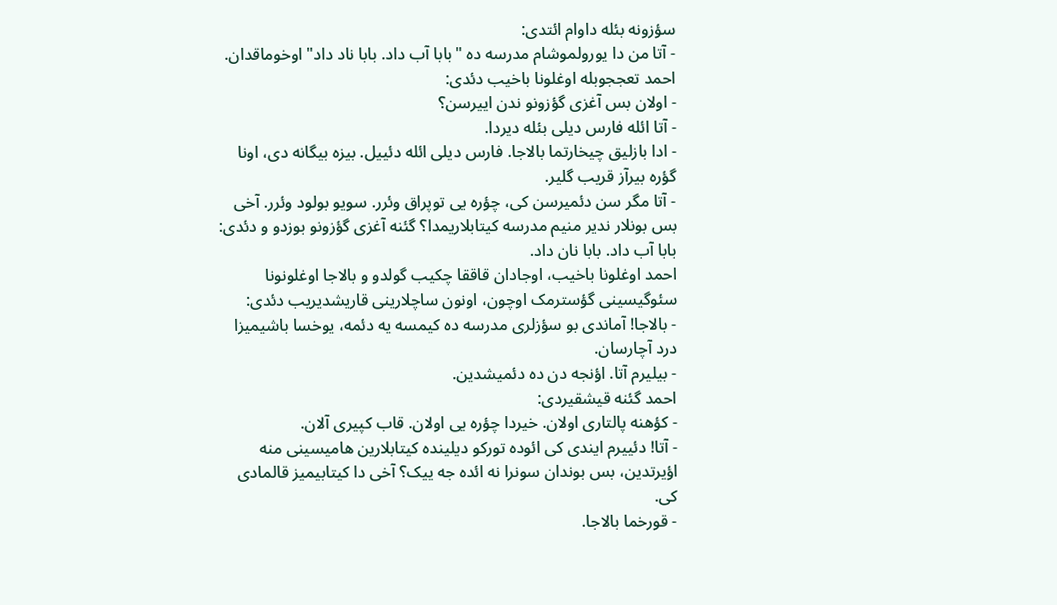سؤزونه بئله داوام ائتدی:
- آتا من دا یورولموشام مدرسه ده "بابا آب داد. بابا ناد داد" اوخوماقدان.
احمد تعججوبله اوغلونا باخیب دئدی:
- اولان بس آغزی گؤزونو ندن اییرسن؟
- آتا ائله فارس دیلی بئله دیردا.
- ادا بازلیق چیخارتما بالاجا. فارس دیلی ائله دئییل. بیزه بیگانه دی، اونا گؤره بیرآز قریب گلیر.
- آتا مگر سن دئمیرسن کی، چؤره یی توپراق وئرر. سویو بولود وئرر. آخی بس بونلار ندیر منیم مدرسه کیتابلاریمدا؟ گئنه آغزی گؤزونو بوزدو و دئدی: بابا آب داد. بابا نان داد.
احمد اوغلونا باخیب، اوجادان قاققا چکیب گولدو و بالاجا اوغلونونا سئوگیسینی گؤسترمک اوچون، اونون ساچلارینی قاریشدیریب دئدی:
- بالاجا! آماندی بو سؤزلری مدرسه ده کیمسه یه دئمه، یوخسا باشیمیزا درد آچارسان.
- بیلیرم آتا. اؤنجه دن ده دئمیشدین.
احمد گئنه قیشقیردی:
- کؤهنه پالتاری اولان. خیردا چؤره یی اولان. قاب کپیری آلان.
- آتا! دئییرم ایندی کی ائوده تورکو دیلینده کیتابلارین هامیسینی منه اؤیرتدین، بس بوندان سونرا نه ائده جه ییک؟ آخی دا کیتابیمیز قالمادی کی.
- قورخما بالاجا.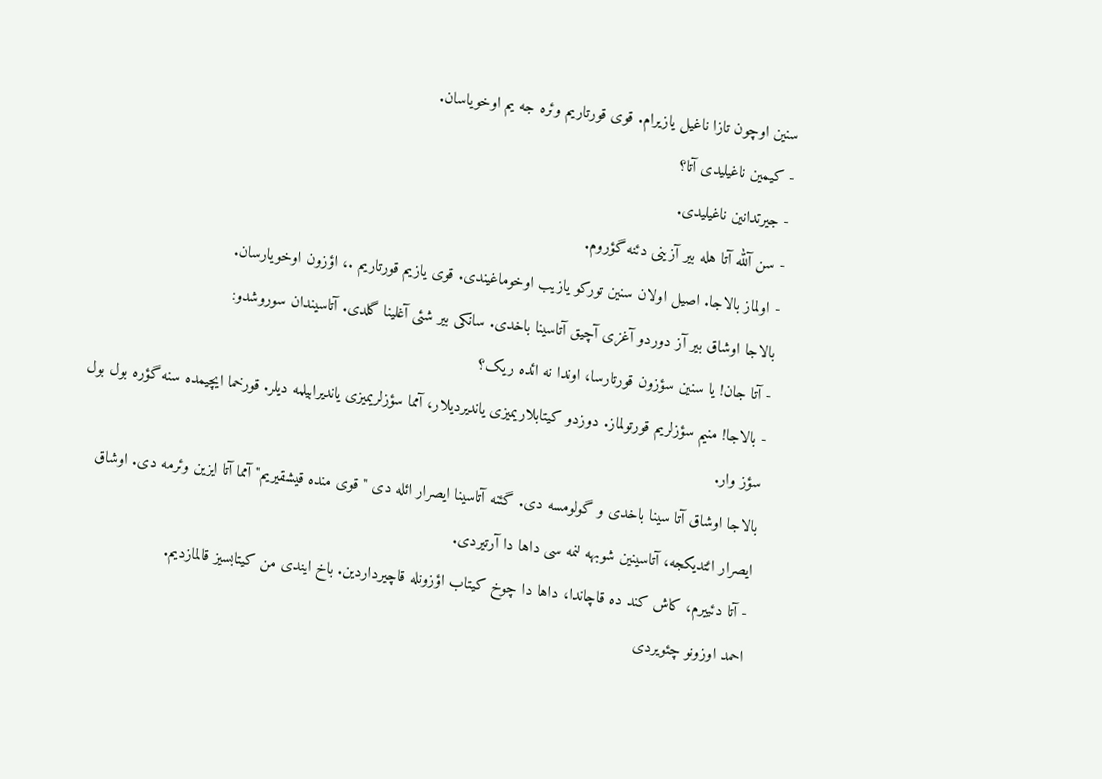سنین اوچون تازا ناغیل یازیرام. قوی قورتاریم وئره جه یم اوخویاسان.
- کیمین ناغیلیدی آتا؟
- جیرتدانین ناغیلیدی.
- سن آلله آتا هله بیر آزینی دئنه گؤروم.
- اولماز بالاجا. اصیل اولان سنین تورکو یازیب اوخوماغیندی. قوی یازیم قورتاریم .، اؤزون اوخویارسان.
بالاجا اوشاق بیر آز دوردو آغزی آچیق آتاسینا باخدی. سانکی بیر شئی آغلینا گلدی. آتاسیندان سوروشدو:
- آتا جان! یا سنین سؤزون قورتارسا، اوندا نه ائده ریک؟
- بالاجا! منیم سؤزلریم قورتولماز. دوزدو کیتابلاریمیزی یاندیردیلار، آمما سؤزلریمیزی یاندیرابیلمه دیلر. قورخما ایچیمده سنه گؤره بول بول سؤز وار.
بالاجا اوشاق آتا سینا باخدی و گولومسه دی. گئنه آتاسینا ایصرار ائله دی " قوی منده قیشقیریم" آمما آتا ایزین وئرمه دی. اوشاق ایصرار ائتدیکجه، آتاسینین شوبهه لنمه سی داها دا آرتیردی.
- آتا دئییرم، کاش کند ده قاچاندا، داها دا چوخ کیتاب اؤزونله قاچیرداردین. باخ ایندی من کیتابسیز قالمازدیم.
احمد اوزونو چئویردی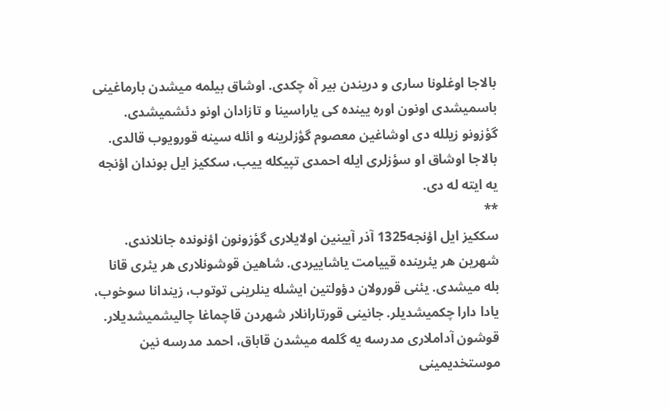بالاجا اوغلونا ساری و دریندن بیر آه چکدی. اوشاق بیلمه میشدن بارماغینی باسمیشدی اونون اوره یینده کی یاراسینا و تازادان اونو دئشمیشدی. گؤزونو زیلله دی اوشاغین معصوم گؤزلرینه و ائله سینه قورویوب قالدی. بالاجا اوشاق او سؤزلری ایله احمدی تپیکله ییب، سککیز ایل بوندان اؤنجه یه ایته له دی.
**
سککیز ایل اؤنجه1325 آذر آیینین اولایلاری گؤزونون اؤنونده جانلاندی.
شهرین هر یئرینده قییامت یاشاییردی. شاهین قوشونلاری هر یئری قانا بله میشدی. یئنی قورولان دؤولتین ایشله ینلرینی توتوب، زیندانا سوخوب، یادا دارا چکمیشدیلر. جانینی قورتارانلار شهردن قاچماغا چالیشمیشدیلار.
قوشون آداملاری مدرسه یه گلمه میشدن قاباق، احمد مدرسه نین موستخدیمینی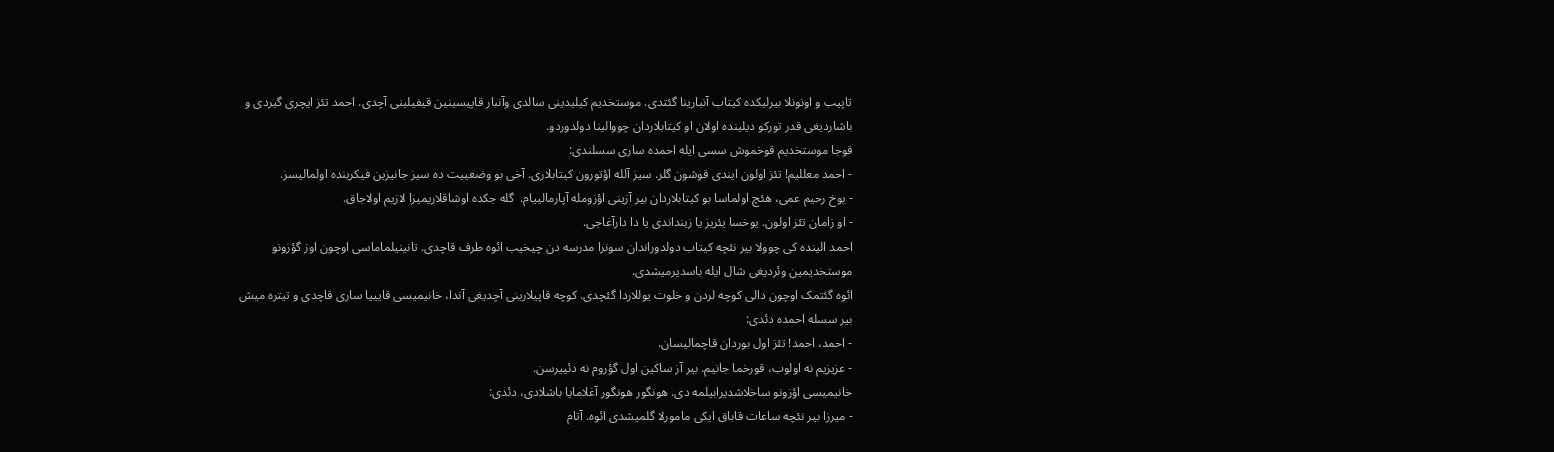تاپیب و اونونلا بیرلیکده کیتاب آنبارینا گئتدی. موستخدیم کیلیدینی سالدی وآنبار قاپیسینین قیفیلینی آچدی. احمد تئز ایچری گیردی و باشاردیغی قدر تورکو دیلینده اولان او کیتابلاردان چووالینا دولدوردو.
قوجا موستخدیم قوخموش سسی ایله احمده ساری سسلندی:
- احمد معللیم! تئز اولون ایندی قوشون گلر. سیز آلله اؤتورون کیتابلاری. آخی بو وضعییت ده سیز جانیزین فیکرینده اولمالیسز.
- یوخ رحیم عمی، هئچ اولماسا بو کیتابلاردان بیر آزینی اؤزومله آپارمالییام.  گله جکده اوشاقلاریمیزا لازیم اولاجاق.
- او زامان تئز اولون. یوخسا یئریز یا زینداندی یا دا دارآغاجی.
احمد الینده کی چوولا بیر نئچه کیتاب دولدوراندان سونرا مدرسه دن چیخیب ائوه طرف قاچدی. تانینیلماماسی اوچون اوز گؤزونو موستخدیمین وئردیغی شال ایله باسدیرمیشدی.
ائوه گئتمک اوچون دالی کوچه لردن و خلوت یوللاردا گئچدی. کوچه قاپیلارینی آچدیغی آندا، خانیمیسی قایییا ساری قاچدی و تیتره میش بیر سسله احمده دئدی:
- احمد، احمد! تئز اول بوردان قاچمالیسان.
- عزیزیم نه اولوب، قورخما جانیم. بیر آز ساکین اول گؤروم نه دئییرسن.
خانیمیسی اؤزونو ساخلاشدیرابیلمه دی. هونگور هونگور آغلامایا باشلادی، دئدی:
- میرزا بیر نئچه ساعات قاباق ایکی مامورلا گلمیشدی ائوه. آتام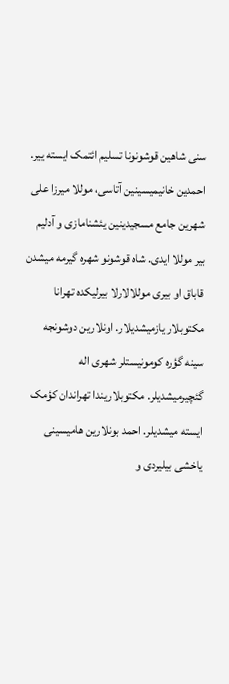سنی شاهین قوشونونا تسلیم ائتمک ایسته ییر.
احمدین خانیمیسینین آتاسی، موللا میرزا علی شهرین جامع مسجیدینین یئشنامازی و آدلیم بیر موللا ایدی. شاه قوشونو شهره گیرمه میشدن قاباق او بیری موللالارلا بیرلیکده تهرانا مکتوبلار یازمیشدیلار. اونلارین دوشونجه سینه گؤره کومونیستلر شهری اله گئچیرمیشدیلر. مکتوبلاریندا تهراندان کؤمک ایسته میشدیلر. احمد بونلارین هامیسینی یاخشی بیلیردی و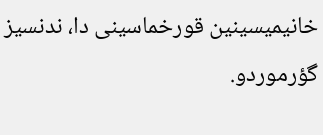خانیمیسینین قورخماسینی دا، ندنسیز گؤرموردو.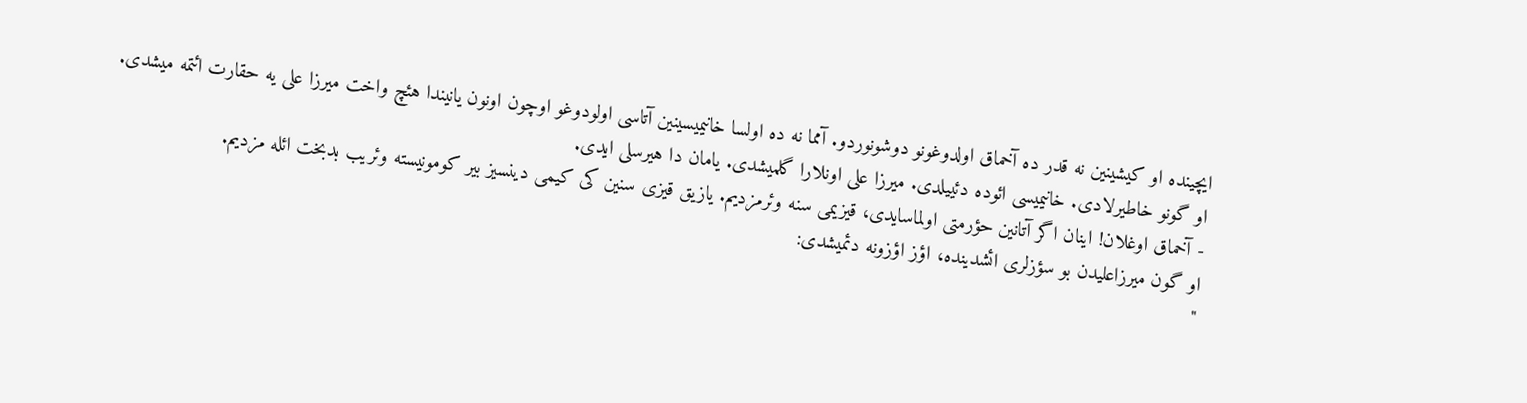ایچینده او کیشینین نه قدر ده آخماق اولدوغونو دوشونوردو. آمما نه ده اولسا خانیمیسینین آتاسی اولودوغو اوچون اونون یانیندا هئچ واخت میرزا علی یه حقارت ائتمه میشدی.
او گونو خاطیرلادی. خانیمیسی ائوده دئییلدی. میرزا علی اونلارا گلمیشدی. یامان دا هیرسلی ایدی.
- آخماق اوغلان! اینان اگر آتانین حؤرمتی اولماسایدی، قیزیمی سنه وئرمزدیم. یازیق قیزی سنین کی کیمی دینسیز بیر کومونیسته وئریب بدبخت ائله مزدیم.
او گون میرزاعلیدن بو سؤزلری ائشدینده، اؤز اؤزونه دئمیشدی:
"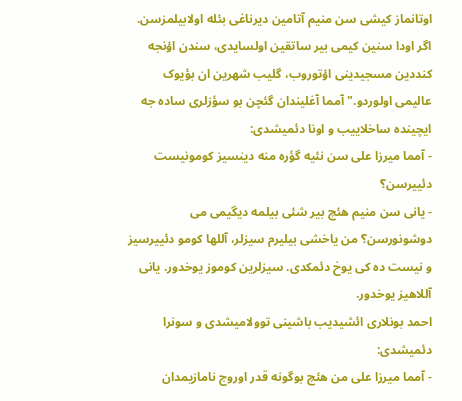اوتانماز کیشی سن منیم آتامین دیرناغی بئله اولابیلمزسن. اگر اودا سنین کیمی بیر ساتقین اولسایدی، سندن اؤنجه کنددین مسجیدینی اؤتوروب، گلیب شهرین ان بؤیوک عالیمی اولوردو." آمما آغلیندان گئچن بو سؤزلری ساده جه ایچینده ساخلاییب و اونا دئمیشدی:
- آمما میرزا علی سن نئیه گؤره منه دینسیز کومونیست دئییرسن؟
- یانی سن منیم هئچ بیر شئی بیلمه دیگیمی می دوشونورسن؟ من یاخشی بیلیرم سیزلر، آللها کومو دئییرسیز و نیست ده کی یوخ دئمکدی. سیزلرین کوموز یوخدور. یانی آللاهیز یوخدور.
احمد بونلاری ائشیدیب باشینی توولامیشدی و سونرا دئمیشدی:
- آمما میرزا علی من هئچ بوگونه قدر اوروج نامازیمدان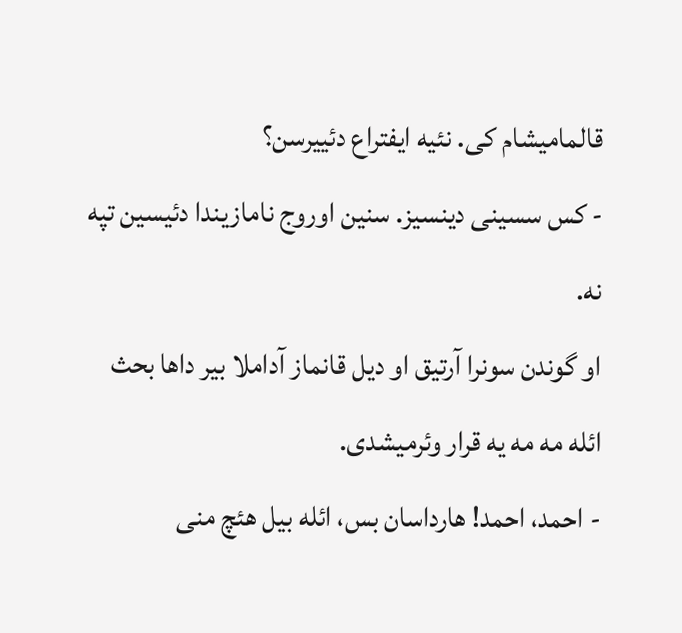قالمامیشام کی. نئیه ایفتراع دئییرسن؟
- کس سسینی دینسیز. سنین اوروج نامازیندا دئیسین تپه نه.
او گوندن سونرا آرتیق او دیل قانماز آداملا بیر داها بحث ائله مه مه یه قرار وئرمیشدی.
- احمد، احمد! هارداسان بس، ائله بیل هئچ منی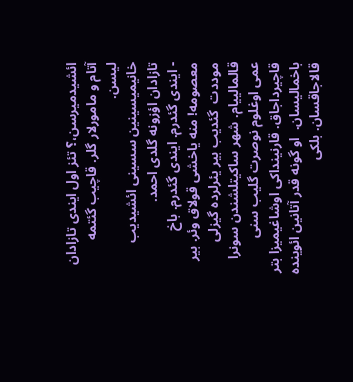ائشیدمیرسن،؟ تئز اول ایندی تازادان آتام و مامورلار گلر. قاچیب گئتمه لیسن.
خانیمیسینین سسینی ائشیدیب تازادان اؤزونه گلدی احمد.
- ایندی گئدرم. ایندی گئدرم. باخ معصومه! منه یاخشی قولاق وئر. بیر موددت  گئدیب بیر یئرلرده گیزلی قالمالییام. شهر ساکیتلشندن سونرا عمی اوغلوم نوصرت گلیب سنی قاچیرداجاق. قارنینداکی اوشاغیمیزا بتر باخمالیسان.  او گونه قدر آتانین ائوینده قالاجاقسان. بلکی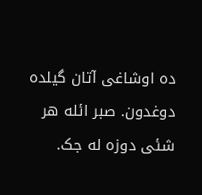ده اوشاغی آتان گیلده دوغدون. صبر ائله هر شئی دوزه له جک.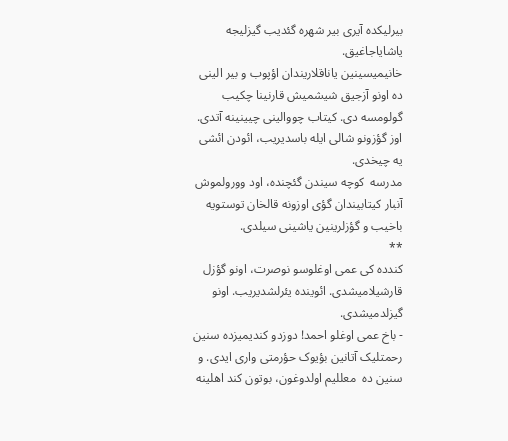بیرلیکده آیری بیر شهره گئدیب گیزلیجه یاشایاجاغیق.
خانیمیسینین یاناقلاریندان اؤپوب و بیر الینی ده اونو آزجیق شیشمیش قارنینا چکیب گولومسه دی. کیتاب چووالینی چیینینه آتدی. اوز گؤزونو شالی ایله باسدیریب، ائودن ائشی یه چیخدی.
مدرسه  کوچه سیندن گئچنده، اود وورولموش آنبار کیتابیندان گؤی اوزونه قالخان توستویه باخیب و گؤزلرینین یاشینی سیلدی.
**
کندده کی عمی اوغلوسو نوصرت، اونو گؤزل قارشیلامیشدی. ائوینده یئرلشدیریب. اونو گیزلدمیشدی.
- باخ عمی اوغلو احمد! دوزدو کندیمیزده سنین رحمتلیک آتانین بؤیوک حؤرمتی واری ایدی. و سنین ده  معللیم اولدوغون، بوتون کند اهلینه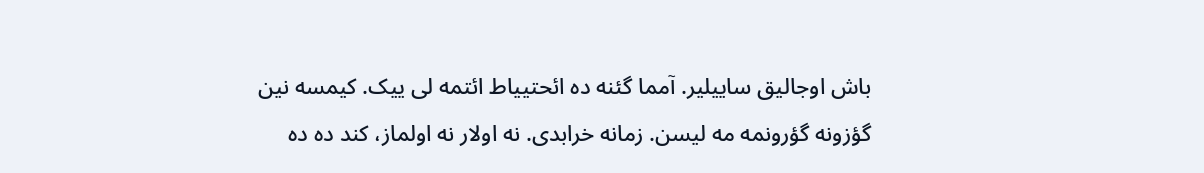باش اوجالیق ساییلیر. آمما گئنه ده ائحتییاط ائتمه لی ییک. کیمسه نین گؤزونه گؤرونمه مه لیسن. زمانه خرابدی. نه اولار نه اولماز، کند ده ده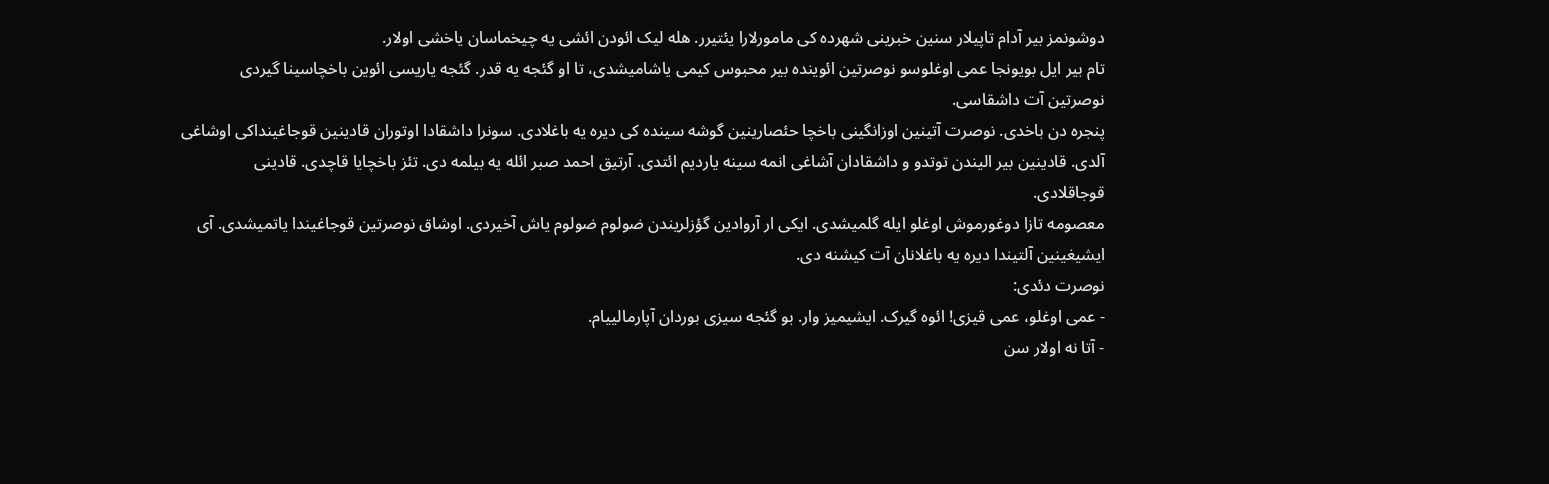دوشونمز بیر آدام تاپیلار سنین خبرینی شهرده کی مامورلارا یئتیرر. هله لیک ائودن ائشی یه چیخماسان یاخشی اولار.
تام بیر ایل بویونجا عمی اوغلوسو نوصرتین ائوینده بیر محبوس کیمی یاشامیشدی، تا او گئجه یه قدر. گئجه یاریسی ائوین باخچاسینا گیردی نوصرتین آت داشقاسی.
پنجره دن باخدی. نوصرت آتینین اوزانگینی باخچا حئصارینین گوشه سینده کی دیره یه باغلادی. سونرا داشقادا اوتوران قادینین قوجاغینداکی اوشاغی آلدی. قادینین بیر الیندن توتدو و داشقادان آشاغی انمه سینه یاردیم ائتدی. آرتیق احمد صبر ائله یه بیلمه دی. تئز باخچایا قاچدی. قادینی قوجاقلادی.
معصومه تازا دوغورموش اوغلو ایله گلمیشدی. ایکی ار آروادین گؤزلریندن ضولوم ضولوم یاش آخیردی. اوشاق نوصرتین قوجاغیندا یاتمیشدی. آی ایشیغینین آلتیندا دیره یه باغلانان آت کیشنه دی.
نوصرت دئدی:
- عمی اوغلو، عمی قیزی! ائوه گیرک. ایشیمیز وار. بو گئجه سیزی بوردان آپارمالییام.
- آتا نه اولار سن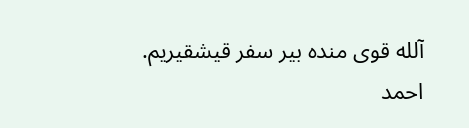آلله قوی منده بیر سفر قیشقیریم.
احمد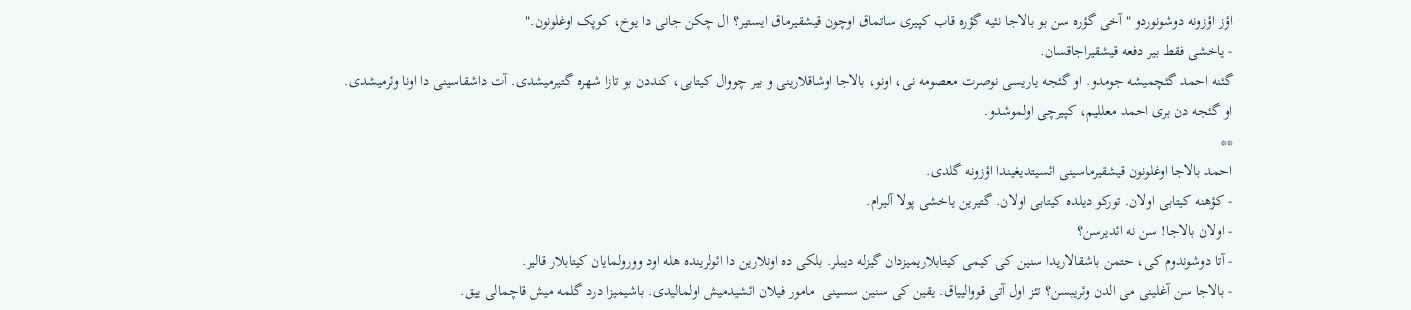اؤز اؤزونه دوشونوردو " آخی گؤره سن بو بالاجا نئیه گؤره قاب کپیری ساتماق اوچون قیشقیرماق ایستیر؟ ال چکن جانی دا یوخ، کوپک اوغلونون."
- یاخشی فقط بیر دفعه قیشقیراجاقسان.
گئنه احمد گئچمیشه جومدو. او گئجه یاریسی نوصرت معصومه نی، اونو، بالاجا اوشاقلارینی و بیر چووال کیتابی، کنددن بو تازا شهره گتیرمیشدی. آت داشقاسینی دا اونا وئرمیشدی.
او گئجه دن بری احمد معللیم، کپیرچی اولموشدو.
**
احمد بالاجا اوغلونون قیشقیرماسینی ائسیتدیغیندا اؤزونه گلدی.
- کؤهنه کیتابی اولان. تورکو دیلده کیتابی اولان. گتیرین یاخشی پولا آلیرام.
- اولان بالاجا! سن نه ائدیرسن؟
- آتا دوشوندوم کی، حتمن باشقالاریدا سنین کی کیمی کیتابلاریمیزدان گیزله دیبلر. بلکی ده اونلارین دا ائولرینده هله اود وورولمایان کیتابلار قالیر.
- بالاجا سن آغلینی می الدن وئریبسن؟ تئز اول آتی قووالییاق. یقین کی سنین سسینی  مامور فیلان ائشیدمیش اولمالیدی. باشیمیزا درد گلمه میش قاچمالی ییق.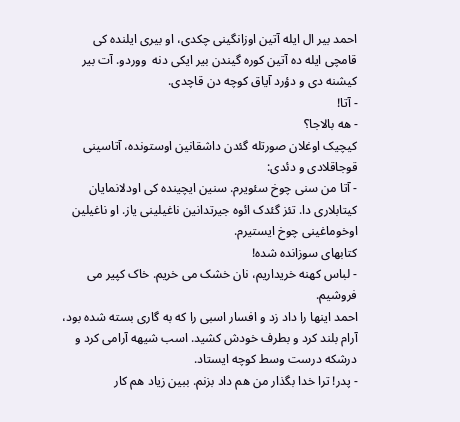احمد بیر ال ایله آتین اوزانگینی چکدی، او بیری ایلنده کی قامچی ایله ده آتین کوره گیندن بیر ایکی دنه  ووردو. آت بیر کیشنه دی و دؤرد آیاق کوچه دن قاچدی.
- آتا!
- هه بالاجا؟
کیچیک اوغلان صورتله گئدن داشقانین اوستونده، آتاسینی قوجاقلادی و دئدی:
- آتا من سنی چوخ سئویرم. سنین ایچینده کی اودلانمایان کیتابلاری دا. تئز گئدک ائوه جیرتدانین ناغیلینی یاز. او ناغیلین اوخوماغینی چوخ ایستیرم.
کتابهای سوزانده شده!
- لباس کهنه خریداریم، نان خشک می خریم. خاک کپیر می فروشیم.
احمد اینها را داد زد و افسار اسبی را که به گاری بسته شده بود، آرام بلند کرد و بطرف خودش کشید. اسب شیهه آرامی کرد و درشکه درست وسط کوچه ایستاد.
- پدر! ترا خدا بگذار من هم داد بزنم. ببین زیاد هم کار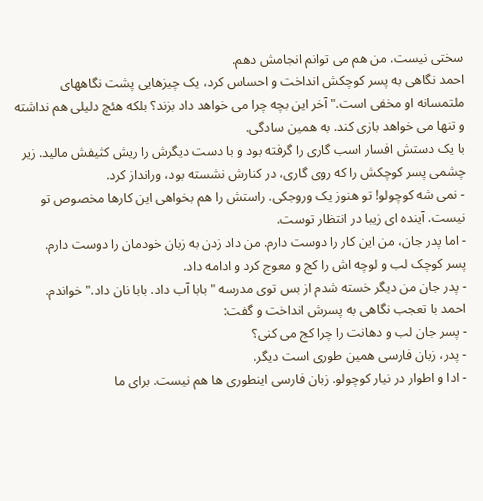سختی نیست. من هم می توانم انجامش دهم.
احمد نگاهی به پسر کوچکش انداخت و احساس کرد، یک چیزهایی پشت نگاههای ملتمسانه او مخفی است." آخر این بچه چرا می خواهد داد بزند؟ بلکه هئچ دلیلی هم نداشته و تنها می خواهد بازی کند. به همین سادگی.
با یک دستش افسار اسب گاری را گرفته بود و با دست دیگرش را ریش کثیفش مالید. زیر چشمی پسر کوچکش را که روی گاری، در کنارش نشسته بود، ورانداز کرد.
- نمی شه کوچولو! تو هنوز یک وروجکی. راستش را هم بخواهی این کارها مخصوص تو نیست. آینده ای زیبا در انتظار توست.
- اما پدر جان، من این کار را دوست دارم. من داد زدن به زبان خودمان را دوست دارم.
پسر کوچک لب و لوچه اش را کج و معوج کرد و ادامه داد.
- پدر جان من دیگر خسته شدم از بس توی مدرسه " بابا آب داد. بابا نان داد." خواندم.
احمد با تعجب نگاهی به پسرش انداخت و گفت:
- پسر جان لب و دهانت را چرا کج می کنی؟
- پدر، زبان فارسی همین طوری است دیگر.
- ادا و اطوار در نیار کوچولو. زبان فارسی اینطوری ها هم نیست. برای ما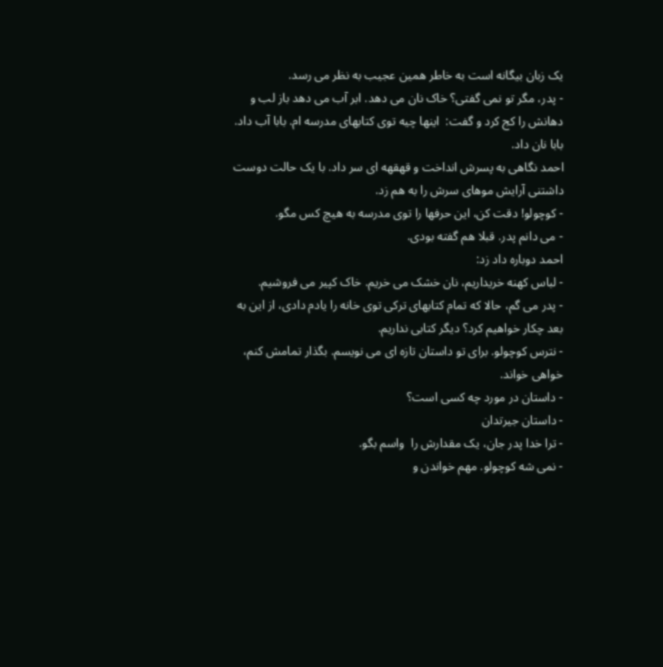یک زبان بیگانه است به خاطر همین عجیب به نظر می رسد.
- پدر، مگر تو نمی گفتی؟ خاک نان می دهد. ابر آب می دهد باز لب و دهانش را کج کرد و گفت:  اینها چیه توی کتابهای مدرسه ام. بابا آب داد. بابا نان داد.
احمد نگاهی به پسرش انداخت و قهقهه ای سر داد. با یک حالت دوست داشتنی آرایش موهای سرش را به هم زد.
- کوچولو! دقت کن، این حرفها را توی مدرسه به هیچ کس مگو.
- می دانم پدر. قبلا هم گفته بودی.
احمد دوباره داد زد:
- لباس کهنه خریداریم، نان خشک می خریم. خاک کپیر می فروشیم.
- پدر می گم، حالا که تمام کتابهای ترکی توی خانه را یادم دادی، از این به بعد چکار خواهیم کرد؟ دیگر کتابی نداریم.
- نترس کوچولو. برای تو داستان تازه ای می نویسم. بگذار تمامش کنم، خواهی خواند.
- داستان در مورد چه کسی است؟
- داستان جیرتدان
- ترا خدا پدر جان، یک مقدارش را  واسم بگو.
- نمی شه کوچولو. مهم خواندن و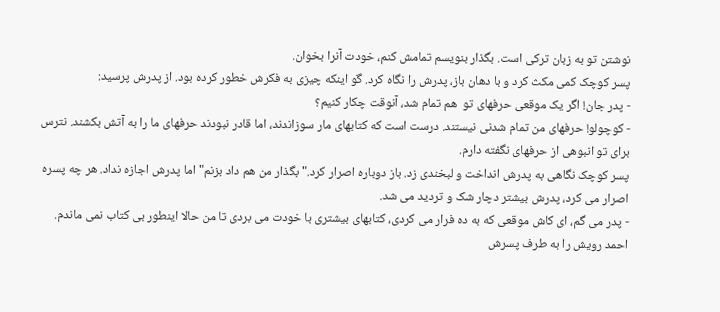نوشتن تو به زبان ترکی است. بگذار بنویسم تمامش کنم، خودت آنرا بخوان.
پسر کوچک کمی مکث کرد و با دهان باز، پدرش را نگاه کرد. گو اینکه چیزی به فکرش خطور کرده بود. از پدرش پرسید:
- پدر جان! اگر یک موقعی حرفهای تو  هم تمام شد، آنوقت چکار کنیم؟
- کوچولو! حرفهای من تمام شدنی نیستند. درست است که کتابهای مار سوزاندند، اما قادر نبودند حرفهای ما را به آتش بکشند. نترس برای تو انبوهی از حرفهای نگفته دارم.
پسر کوچک نگاهی به پدرش انداخت و لبخندی زد. باز دوباره اصرار کرد." بگذار من هم داد بزنم" اما پدرش اجازه نداد. هر چه پسره اصرار می کرد، پدرش بیشتر دچار شک و تردید می شد.
- پدر می گم، ای کاش موقعی که به ده فرار می کردی، کتابهای بیشتری با خودت می بردی تا من حالا اینطور بی کتاب نمی ماندم.
احمد رویش را به طرف پسرش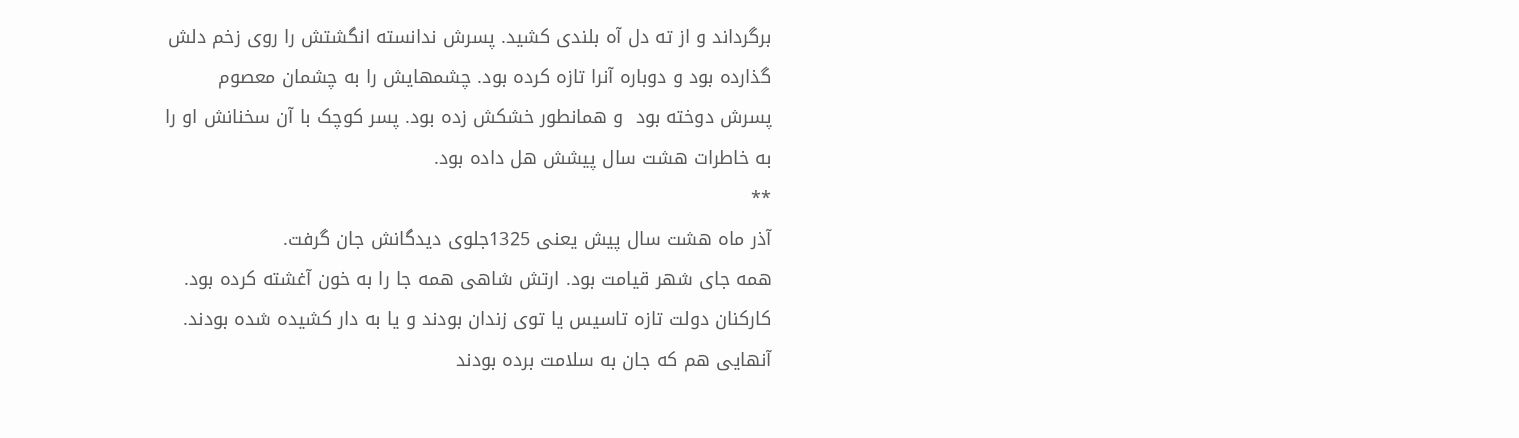برگرداند و از ته دل آه بلندی کشید. پسرش ندانسته انگشتش را روی زخم دلش گذارده بود و دوباره آنرا تازه کرده بود. چشمهایش را به چشمان معصوم پسرش دوخته بود  و همانطور خشکش زده بود. پسر کوچک با آن سخنانش او را به خاطرات هشت سال پیشش هل داده بود.
**
آذر ماه هشت سال پیش یعنی 1325جلوی دیدگانش جان گرفت.
همه جای شهر قیامت بود. ارتش شاهی همه جا را به خون آغشته کرده بود. کارکنان دولت تازه تاسیس یا توی زندان بودند و یا به دار کشیده شده بودند. آنهایی هم که جان به سلامت برده بودند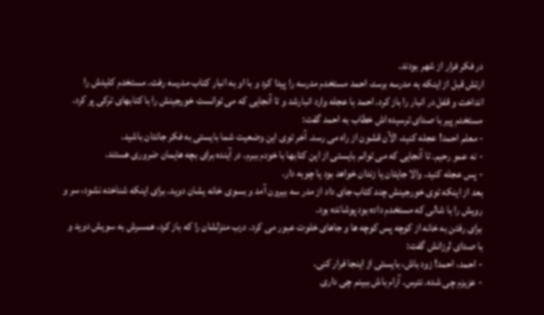در فکر فرار از شهر بودند.
ارتش قبل از اینکه به مدرسه برسد، احمد مستخدم مدرسه را پیدا کرد و با او به انبار کتاب مدرسه رفت. مستخدم کلیدش را انداخت و قفل در انبار را باز کرد. احمد با عجله وارد انبارشد و تا آنجایی که می توانست خورجینش را با کتابهای ترکی پر کرد.
مستخدم پیر با صدای ترسیده اش خطاب به احمد گفت:
- معلم احمد! عجله کنید، الآن قشون از راه می رسد. آخر توی این وضعیت شما بایستی به فکر جانتان باشید.
- نه عمو رحیم. تا آنجایی که می توانم بایستی از این کتابها با خودم ببرم. در آینده برای بچه هایمان ضروری هستند.
- پس عجله کنید. والا جایتان یا زندان خواهد بود یا چوبه دار.
بعد از اینکه توی خورجینش چند کتاب جای داد از مدر سه بیرون آمد و بسوی خانه یشان دوید. برای اینکه شناخته نشود، سر و رویش را با شالی که مستخدم داده بود پوشانده بود.
برای رفتن به خانه از کوچه پس کوچه ها و جاهای خلوت عبور می کرد. درب منزلشان را که باز کرد، همسرش به سویش دوید و با صدای لرزانش گفت:
- احمد، احمد! زود باش، بایستی از اینجا فرار کنی.
- عزیزم چی شده. نترس. آرام باش ببینم چی داری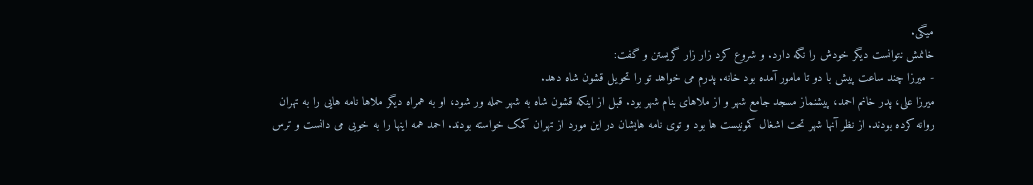میگی.
خانمش نتوانست دیگر خودش را نگه دارد. و شروع کرد زار زار گریستن و گفت:
- میرزا چند ساعت پیش با دو تا مامور آمده بود خانه. پدرم می خواهد تو را تحویل قشون شاه دهد.
میرزا علی، پدر خانم احمد، پیشنماز مسجد جامع شهر و از ملاهای بنام شهر بود. قبل از اینکه قشون شاه به شهر حمله ور شود، او به همراه دیگر ملاها نامه هایی را به تهران روانه کرده بودند. از نظر آنها شهر تحت اشغال کمونیست ها بود و توی نامه هایشان در این مورد از تهران کمک خواسته بودند. احمد همه اینها را به خوبی می دانست و ترس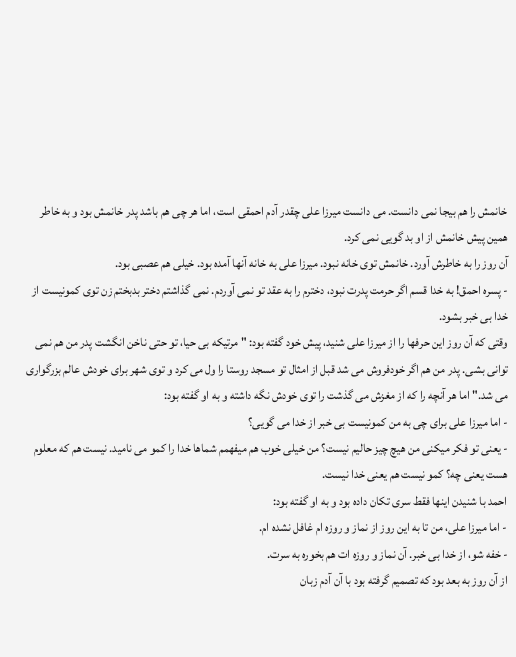خانمش را هم بیجا نمی دانست. می دانست میرزا علی چقدر آدم احمقی است، اما هر چی هم باشد پدر خانمش بود و به خاطر همین پیش خانمش از او بد گویی نمی کرد.
آن روز را به خاطرش آورد. خانمش توی خانه نبود. میرزا علی به خانه آنها آمده بود. خیلی هم عصبی بود.
- پسره احمق! به خدا قسم اگر حرمت پدرت نبود، دخترم را به عقد تو نمی آوردم. نمی گذاشتم دختر بدبختم زن توی کمونیست از خدا بی خبر بشود.
وقتی که آن روز این حرفها را از میرزا علی شنید، پیش خود گفته بود: " مرتیکه بی حیا، تو حتی ناخن انگشت پدر من هم نمی توانی بشی. پدر من هم اگر خودفروش می شد قبل از امثال تو مسجد روستا را ول می کرد و توی شهر برای خودش عالم بزرگواری می شد." اما هر آنچه را که از مغزش می گذشت را توی خودش نگه داشته و به او گفته بود:
- اما میرزا علی برای چی به من کمونیست بی خبر از خدا می گویی؟
- یعنی تو فکر میکنی من هیچ چیز حالیم نیست؟ من خیلی خوب هم میفهمم شماها خدا را کمو می نامید. نیست هم که معلوم هست یعنی چه؟ کمو نیست هم یعنی خدا نیست.
احمد با شنیدن اینها فقط سری تکان داده بود و به او گفته بود:
- اما میرزا علی، من تا به این روز از نماز و روزه ام غافل نشده ام.
- خفه شو، از خدا بی خبر. آن نماز و روزه ات هم بخوره به سرت.
از آن روز به بعد بود که تصمیم گرفته بود با آن آدم زبان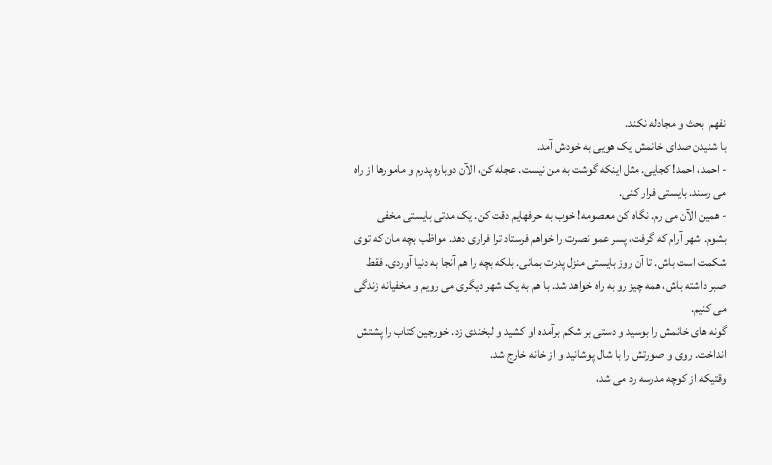نفهم  بحث و مجادله نکند.
با شنیدن صدای خانمش یک هویی به خودش آمد.
- احمد، احمد! کجایی. مثل اینکه گوشت به من نیست. عجله کن، الآن دوباره پدرم و مامورها از راه می رسند. بایستی فرار کنی.
- همین الآن می رم. نگاه کن معصومه! خوب به حرفهایم دقت کن. یک مدتی بایستی مخفی بشوم. شهر آرام که گرفت، پسر عمو نصرت را خواهم فرستاد ترا فراری دهد. مواظب بچه مان که توی شکمت است باش. تا آن روز بایستی منزل پدرت بمانی. بلکه بچه را هم آنجا به دنیا آوردی. فقط صبر داشته باش، همه چیز رو به راه خواهد شد. با هم به یک شهر دیگری می رویم و مخفیانه زندگی می کنیم.
گونه های خانمش را بوسید و دستی بر شکم برآمده او کشید و لبخندی زد. خورجین کتاب را پشتش انداخت. روی و صورتش را با شال پوشانید و از خانه خارج شد.
وقتیکه از کوچه مدرسه رد می شد،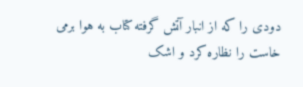دودی را که از انبار آتش گرفته کتاب به هوا برمی خاست را نظاره کرد و اشک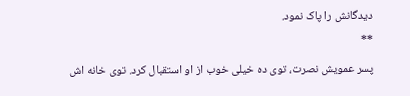دیدگانش را پاک نمود.
**
پسر عمویش نصرت، توی ده خیلی خوب از او استقبال کرد. توی خانه اش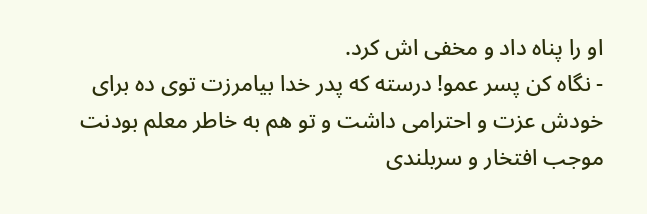او را پناه داد و مخفی اش کرد.
- نگاه کن پسر عمو! درسته که پدر خدا بیامرزت توی ده برای خودش عزت و احترامی داشت و تو هم به خاطر معلم بودنت موجب افتخار و سربلندی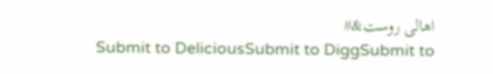اهالی روست&#
Submit to DeliciousSubmit to DiggSubmit to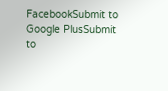FacebookSubmit to Google PlusSubmit to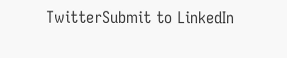TwitterSubmit to LinkedIn